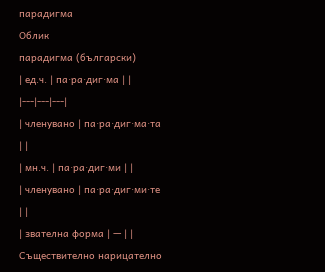парадигма
Облик
парадигма (български)
| ед.ч. | па·ра·диг·ма | |
|---|---|---|
| членувано | па·ра·диг·ма·та | |
| мн.ч. | па·ра·диг·ми | |
| членувано | па·ра·диг·ми·те | |
| звателна форма | — | |
Съществително нарицателно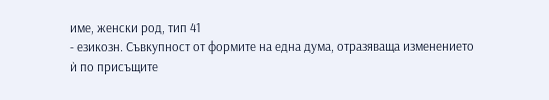име, женски род, тип 41
- езикозн. Съвкупност от формите на една дума, отразяваща изменението ѝ по присъщите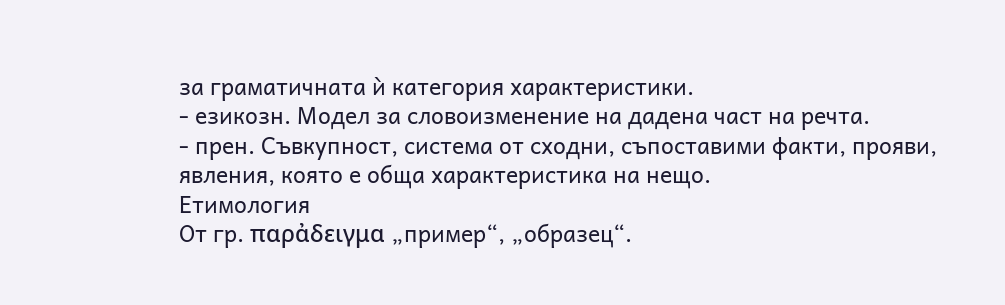за граматичната ѝ категория характеристики.
- езикозн. Модел за словоизменение на дадена част на речта.
- прен. Съвкупност, система от сходни, съпоставими факти, прояви, явления, която е обща характеристика на нещо.
Етимология
От гр. παρἀδειγμα „пример“, „образец“.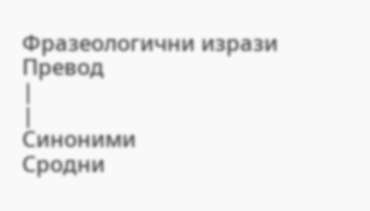Фразеологични изрази
Превод
|
|
Синоними
Сродни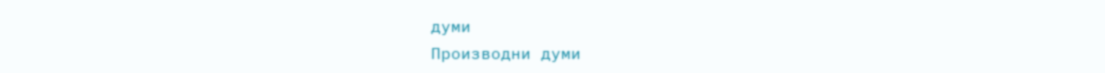думи
Производни думи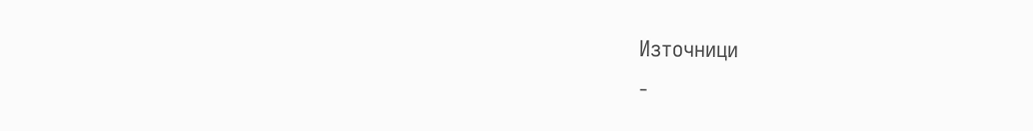Източници
-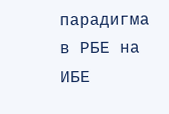парадигма в РБЕ на ИБЕ